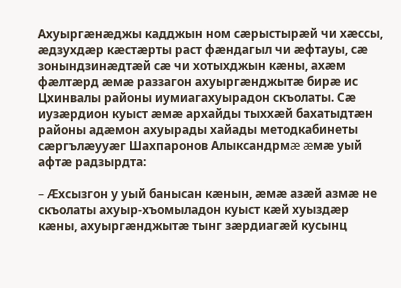Ахуыргæнæджы кадджын ном сæрыстырæй чи хæссы, æдзухдæр кæстæрты раст фæндагыл чи æфтауы, сæ зонындзинæдтæй сæ чи хотыхджын кæны, ахæм фæлтæрд æмæ раззагон ахуыргæнджытæ бирæ ис Цхинвалы районы иумиагахуырадон скъолаты. Сæ иузæрдион куыст æмæ архайды тыххæй бахатыдтæн районы адæмон ахуырады хайады методкабинеты сæргълæууæг Шахпаронов Алыксандрмæ æмæ уый афтæ радзырдта:

– Æхсызгон у уый банысан кæнын, æмæ азæй азмæ не скъолаты ахуыр-хъомыладон куыст кæй хуыздæр кæны, ахуыргæнджытæ тынг зæрдиагæй кусынц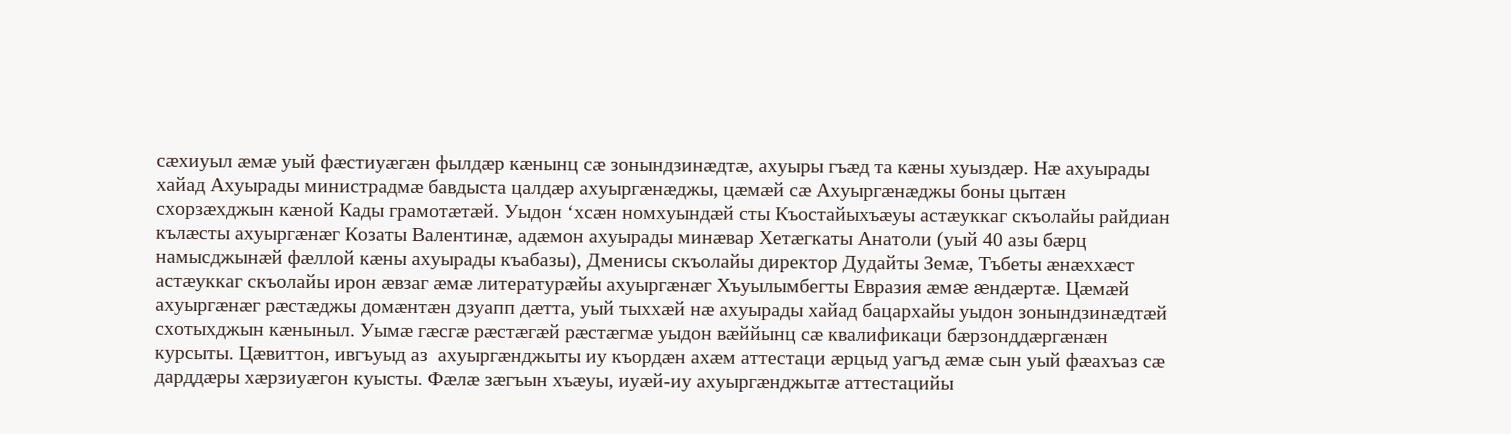сæхиуыл æмæ уый фæстиуæгæн фылдæр кæнынц сæ зонындзинæдтæ, ахуыры гъæд та кæны хуыздæр. Нæ ахуырады хайад Ахуырады министрадмæ бавдыста цалдæр ахуыргæнæджы, цæмæй сæ Ахуыргæнæджы боны цытæн схорзæхджын кæной Кады грамотæтæй. Уыдон ‘хсæн номхуындæй сты Къостайыхъæуы астæуккаг скъолайы райдиан кълæсты ахуыргæнæг Козаты Валентинæ, адæмон ахуырады минæвар Хетæгкаты Анатоли (уый 40 азы бæрц намысджынæй фæллой кæны ахуырады къабазы), Дменисы скъолайы директор Дудайты Земæ, Тъбеты æнæххæст астæуккаг скъолайы ирон æвзаг æмæ литературæйы ахуыргæнæг Хъуылымбегты Евразия æмæ æндæртæ. Цæмæй ахуыргæнæг рæстæджы домæнтæн дзуапп дæтта, уый тыххæй нæ ахуырады хайад бацархайы уыдон зонындзинæдтæй схотыхджын кæныныл. Уымæ гæсгæ рæстæгæй рæстæгмæ уыдон вæййынц сæ квалификаци бæрзонддæргæнæн курсыты. Цæвиттон, ивгъуыд аз  ахуыргæнджыты иу къордæн ахæм аттестаци æрцыд уагъд æмæ сын уый фæахъаз сæ дарддæры хæрзиуæгон куысты. Фæлæ зæгъын хъæуы, иуæй-иу ахуыргæнджытæ аттестацийы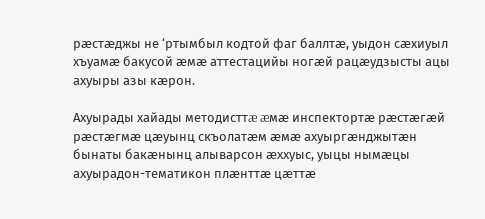рæстæджы не ‘ртымбыл кодтой фаг баллтæ, уыдон сæхиуыл хъуамæ бакусой æмæ аттестацийы ногæй рацæудзысты ацы ахуыры азы кæрон.

Ахуырады хайады методисттæ æмæ инспектортæ рæстæгæй рæстæгмæ цæуынц скъолатæм æмæ ахуыргæнджытæн бынаты бакæнынц алыварсон æххуыс, уыцы нымæцы ахуырадон-тематикон плæнттæ цæттæ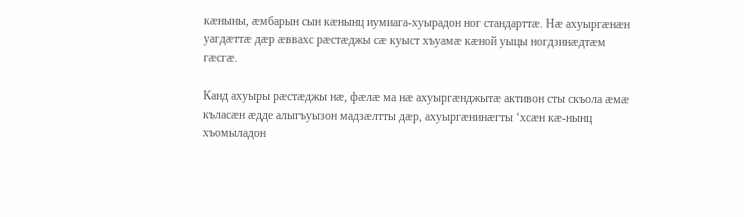кæныны, æмбарын сын кæнынц иумиага-хуырадон ног стандарттæ. Нæ ахуыргæнæн уагдæттæ дæр æввахс рæстæджы сæ куыст хъуамæ кæной уыцы ногдзинæдтæм гæсгæ.

Канд ахуыры рæстæджы нæ, фæлæ ма нæ ахуыргæнджытæ активон сты скъола æмæ къласæн æдде алыгъуызон мадзæлтты дæр, ахуыргæнинæгты ‘хсæн кæ-нынц хъомыладон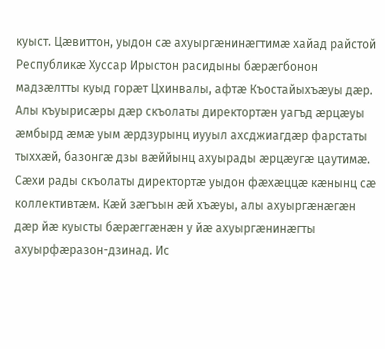куыст. Цæвиттон, уыдон сæ ахуыргæнинæгтимæ хайад райстой Республикæ Хуссар Ирыстон расидыны бæрæгбонон мадзæлтты куыд горæт Цхинвалы, афтæ Къостайыхъæуы дæр. Алы къуырисæры дæр скъолаты директортæн уагъд æрцæуы æмбырд æмæ уым æрдзурынц иууыл ахсджиагдæр фарстаты тыххæй, базонгæ дзы вæййынц ахуырады æрцæугæ цаутимæ. Сæхи рады скъолаты директортæ уыдон фæхæццæ кæнынц сæ коллективтæм. Кæй зæгъын æй хъæуы, алы ахуыргæнæгæн дæр йæ куысты бæрæггæнæн у йæ ахуыргæнинæгты ахуырфæразон-дзинад. Ис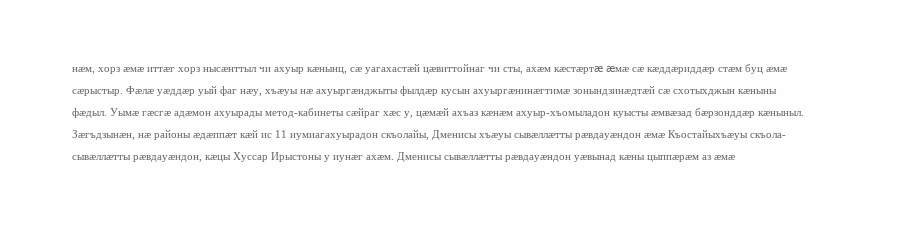нæм, хорз æмæ иттæг хорз нысæнттыл чи ахуыр кæнынц, сæ уагахастæй цæвиттойнаг чи сты, ахæм кæстæртæ æмæ сæ кæддæриддæр стæм буц æмæ сæрыстыр. Фæлæ уæддæр уый фаг нæу, хъæуы нæ ахуыргæнджыты фылдæр кусын ахуыргæнинæгтимæ зонындзинæдтæй сæ схотыхджын кæныны фæдыл. Уымæ гæсгæ адæмон ахуырады метод-кабинеты сæйраг хæс у, цæмæй ахъаз кæнæм ахуыр-хъомыладон куысты æмвæзад бæрзонддæр кæныныл. Зæгъдзынæн, нæ районы æдæппæт кæй ис 11 иумиагахуырадон скъолайы, Дменисы хъæуы сывæллæтты рæвдауæндон æмæ Къостайыхъæуы скъола-сывæллæтты рæвдауæндон, кæцы Хуссар Ирыстоны у иунæг ахæм. Дменисы сывæллæтты рæвдауæндон уæвынад кæны цыппæрæм аз æмæ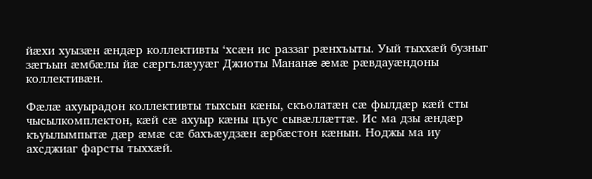йæхи хуызæн æндæр коллективты ‘хсæн ис раззаг рæнхъыты. Уый тыххæй бузныг зæгъын æмбæлы йæ сæргълæууæг Джиоты Мананæ æмæ рæвдауæндоны коллективæн.

Фæлæ ахуырадон коллективты тыхсын кæны, скъолатæн сæ фылдæр кæй сты чысылкомплектон, кæй сæ ахуыр кæны цъус сывæллæттæ. Ис ма дзы æндæр къуылымпытæ дæр æмæ сæ бахъæудзæн æрбæстон кæнын. Ноджы ма иу ахсджиаг фарсты тыххæй.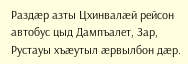Раздæр азты Цхинвалæй рейсон автобус цыд Дампъалет, Зар, Рустауы хъæутыл æрвылбон дæр.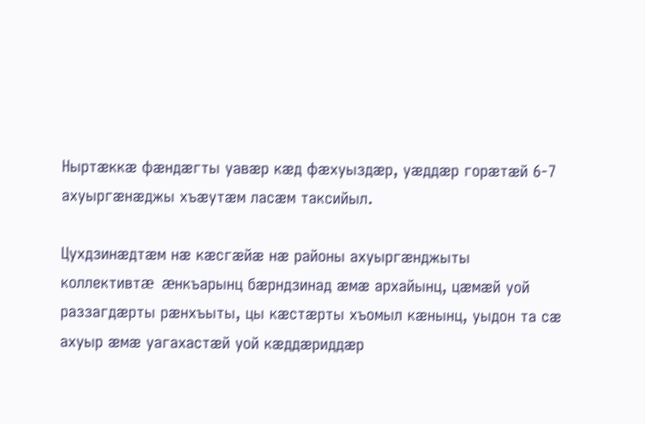Ныртæккæ фæндæгты уавæр кæд фæхуыздæр, уæддæр горæтæй 6-7 ахуыргæнæджы хъæутæм ласæм таксийыл.

Цухдзинæдтæм нæ кæсгæйæ нæ районы ахуыргæнджыты коллективтæ  æнкъарынц бæрндзинад æмæ архайынц, цæмæй уой раззагдæрты рæнхъыты, цы кæстæрты хъомыл кæнынц, уыдон та сæ ахуыр æмæ уагахастæй уой кæддæриддæр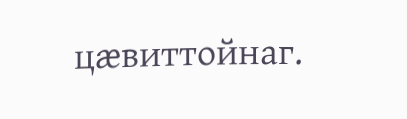цæвиттойнаг.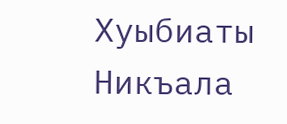Хуыбиаты Никъала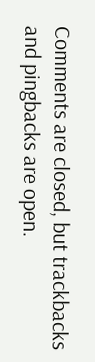Comments are closed, but trackbacks and pingbacks are open.